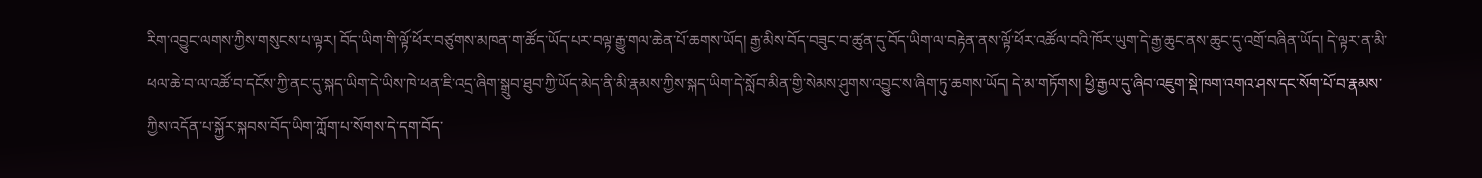རིག་འབྱུང་ལགས་ཀྱིས་གསུངས་པ་ལྟར། བོད་ཡིག་གི་ལྟོ་ཕོར་བཙུགས་མཁན་ག་ཚོད་ཡོད་པར་བལྟ་རྒྱུ་གལ་ཆེན་པོ་ཆགས་ཡོད། རྒྱ་མིས་བོད་བཟུང་བ་ཚུན་དུ་བོད་ཡིག་ལ་བརྟེན་ནས་ལྟོ་ཕོར་འཚོལ་བའི་ཁོར་ཡུག་དེ་རྒྱ་ཆུང་ནས་ཆུང་དུ་འགྲོ་བཞིན་ཡོད། དེ་ལྟར་ན་མི་ཕལ་ཆེ་བ་ལ་འཚོ་བ་དངོས་ཀྱི་ནང་དུ་སྐད་ཡིག་དེ་ཡིས་ཁེ་ཕན་ཇི་འདྲ་ཞིག་སྒྲུབ་ཐུབ་ཀྱི་ཡོད་མེད་ནི་མི་རྣམས་ཀྱིས་སྐད་ཡིག་དེ་སློབ་མིན་གྱི་སེམས་ཤུགས་འབྱུང་ས་ཞིག་ཏུ་ཆགས་ཡོད། དེ་མ་གཏོགས། ཕྱི་རྒྱལ་དུ་ཞིབ་འཇུག་སྡེ་ཁག་འགའ་ཤས་དང་སོག་པོ་བ་རྣམས་ཀྱིས་འདོན་པ་སྐྱོར་སྐབས་བོད་ཡིག་ཀློག་པ་སོགས་དེ་དག་བོད་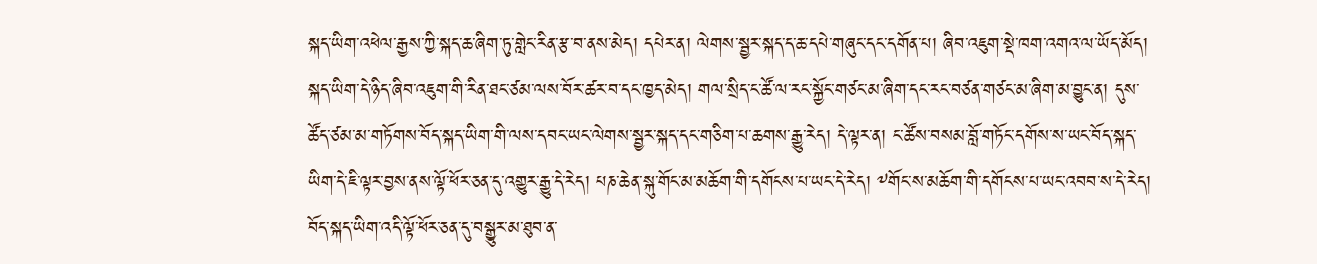སྐད་ཡིག་འཕེལ་རྒྱས་ཀྱི་སྐད་ཆ་ཞིག་ཏུ་གླེང་རིན་རྩ་བ་ནས་མེད། དཔེར་ན། ལེགས་སྦྱར་སྐད་ད་ཆ་དཔེ་གཞུང་དང་དགོན་པ། ཞིབ་འཇུག་སྡེ་ཁག་འགའ་ལ་ཡོད་མོད། སྐད་ཡིག་དེ་ཉིད་ཞིབ་འཇུག་གི་རིན་ཐང་ཙམ་ལས་བོར་ཚར་བ་དང་ཁྱད་མེད། གལ་སྲིད་ང་ཚོ་ལ་རང་སྐྱོང་གཙང་མ་ཞིག་དང་རང་བཙན་གཙང་མ་ཞིག་མ་བྱུང་ན། དུས་ཚོད་ཙམ་མ་གཏོགས་བོད་སྐད་ཡིག་གི་ལས་དབང་ཡང་ལེགས་སྦྱར་སྐད་དང་གཅིག་པ་ཆགས་རྒྱུ་རེད། དེ་ལྟར་ན། ང་ཚོས་བསམ་བློ་གཏོང་དགོས་ས་ཡང་བོད་སྐད་ཡིག་དེ་ཇི་ལྟར་བྱས་ནས་ལྟོ་ཕོར་ཅན་དུ་འགྱུར་རྒྱུ་དེ་རེད། པཎ་ཆེན་སྐུ་གོང་མ་མཆོག་གི་དགོངས་པ་ཡང་དེ་རེད། ༸གོང་ས་མཆོག་གི་དགོངས་པ་ཡང་འབབ་ས་དེ་རེད། བོད་སྐད་ཡིག་འདི་ལྟོ་ཕོར་ཅན་དུ་བསྒྱུར་མ་ཐུབ་ན་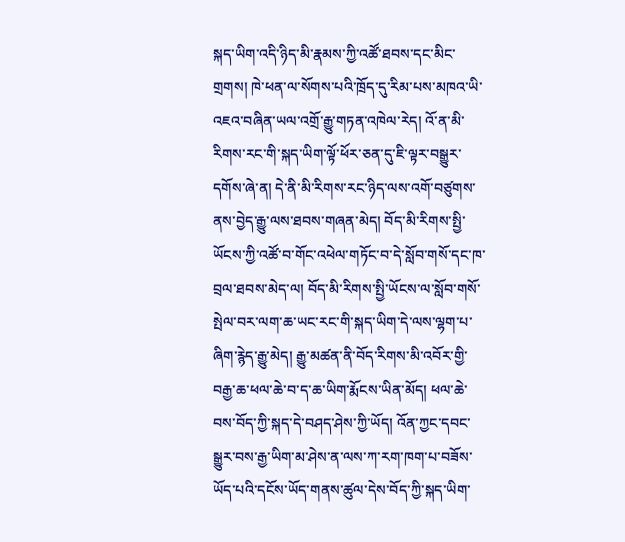སྐད་ཡིག་འདི་ཉིད་མི་རྣམས་ཀྱི་འཚོ་ཐབས་དང་མིང་གྲགས། ཁེ་ཕན་ལ་སོགས་པའི་ཁྲོད་དུ་རིམ་པས་མཁའ་ཡི་འཇའ་བཞིན་ཡལ་འགྲོ་རྒྱུ་གཏན་འཁེལ་རེད། འོ་ན་མི་རིགས་རང་གི་སྐད་ཡིག་ལྟོ་ཕོར་ཅན་དུ་ཇི་ལྟར་བསྒྱུར་དགོས་ཞེ་ན། དེ་ནི་མི་རིགས་རང་ཉིད་ལས་འགོ་བཙུགས་ནས་བྱེད་རྒྱུ་ལས་ཐབས་གཞན་མེད། བོད་མི་རིགས་སྤྱི་ཡོངས་ཀྱི་འཚོ་བ་གོང་འཕེལ་གཏོང་བ་དེ་སློབ་གསོ་དང་ཁ་བྲལ་ཐབས་མེད་ལ། བོད་མི་རིགས་སྤྱི་ཡོངས་ལ་སློབ་གསོ་སྤེལ་བར་ལག་ཆ་ཡང་རང་གི་སྐད་ཡིག་དེ་ལས་ལྷག་པ་ཞིག་རྙེད་རྒྱུ་མེད། རྒྱུ་མཚན་ནི་བོད་རིགས་མི་འབོར་གྱི་བརྒྱ་ཆ་ཕལ་ཆེ་བ་ད་ཆ་ཡིག་རྨོངས་ཡིན་མོད། ཕལ་ཆེ་བས་བོད་ཀྱི་སྐད་དེ་བཤད་ཤེས་ཀྱི་ཡོད། འོན་ཀྱང་དབང་སྒྱུར་བས་རྒྱ་ཡིག་མ་ཤེས་ན་ལས་ཀ་རག་ཁག་པ་བཟོས་ཡོད་པའི་དངོས་ཡོད་གནས་ཚུལ་དེས་བོད་ཀྱི་སྐད་ཡིག་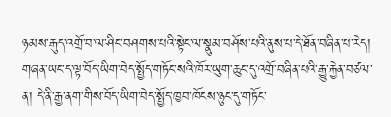ཉམས་རྒུད་འགྲོ་བ་ལ་ཤིང་བཤགས་པའི་སྟེང་ལ་སྣུམ་བཤོས་པའི་ནུས་པ་དེ་ཐོན་བཞིན་པ་རེད།
གཞན་ཡང་ད་ལྟ་བོད་ཡིག་བེད་སྤྱོད་གཏོང་སའི་ཁོར་ཡུག་ཆུང་དུ་འགྲོ་བཞིན་པའི་རྒྱུ་རྐྱེན་བཙལ་ན། དེ་ནི་རྒྱ་ནག་གིས་བོད་ཡིག་བེད་སྤྱོད་ཁྱབ་ཁོངས་ཉུང་དུ་གཏོང་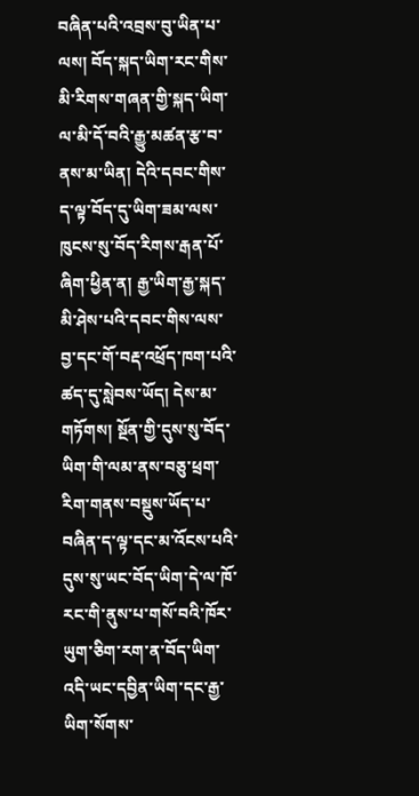བཞིན་པའི་འབྲས་བུ་ཡིན་པ་ལས། བོད་སྐད་ཡིག་རང་གིས་མི་རིགས་གཞན་གྱི་སྐད་ཡིག་ལ་མི་དོ་བའི་རྒྱུ་མཚན་རྩ་བ་ནས་མ་ཡིན། དེའི་དབང་གིས་ད་ལྟ་བོད་དུ་ཡིག་ཟམ་ལས་ཁུངས་སུ་བོད་རིགས་རྒན་པོ་ཞིག་ཕྱིན་ན། རྒྱ་ཡིག་རྒྱ་སྐད་མི་ཤེས་པའི་དབང་གིས་ལས་བྱ་དང་གོ་བརྡ་འཕྲོད་ཁག་པའི་ཚད་དུ་སླེབས་ཡོད། དེས་མ་གཏོགས། སྔོན་གྱི་དུས་སུ་བོད་ཡིག་གི་ལམ་ནས་བཅུ་ཕྲག་རིག་གནས་བསྡུས་ཡོད་པ་བཞིན་ད་ལྟ་དང་མ་འོངས་པའི་དུས་སུ་ཡང་བོད་ཡིག་དེ་ལ་ཁོ་རང་གི་ནུས་པ་གསོ་བའི་ཁོར་ཡུག་ཅིག་རག་ན་བོད་ཡིག་འདི་ཡང་དབྱིན་ཡིག་དང་རྒྱ་ཡིག་སོགས་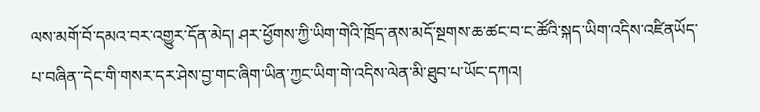ལས་མགོ་བོ་དམའ་བར་འགྱུར་དོན་མེད། ཤར་ཕྱོགས་ཀྱི་ཡིག་གེའི་ཁྲོད་ནས་མདོ་སྔགས་ཆ་ཚང་བ་ང་ཚོའི་སྐད་ཡིག་འདིས་འཛིནཡོད་པ་བཞིན་་དེང་གི་གསར་དར་ཤེས་བྱ་གང་ཞིག་ཡིན་ཀྱང་ཡིག་གེ་འདིས་ལེན་མི་ཐུབ་པ་ཡོང་དཀའ།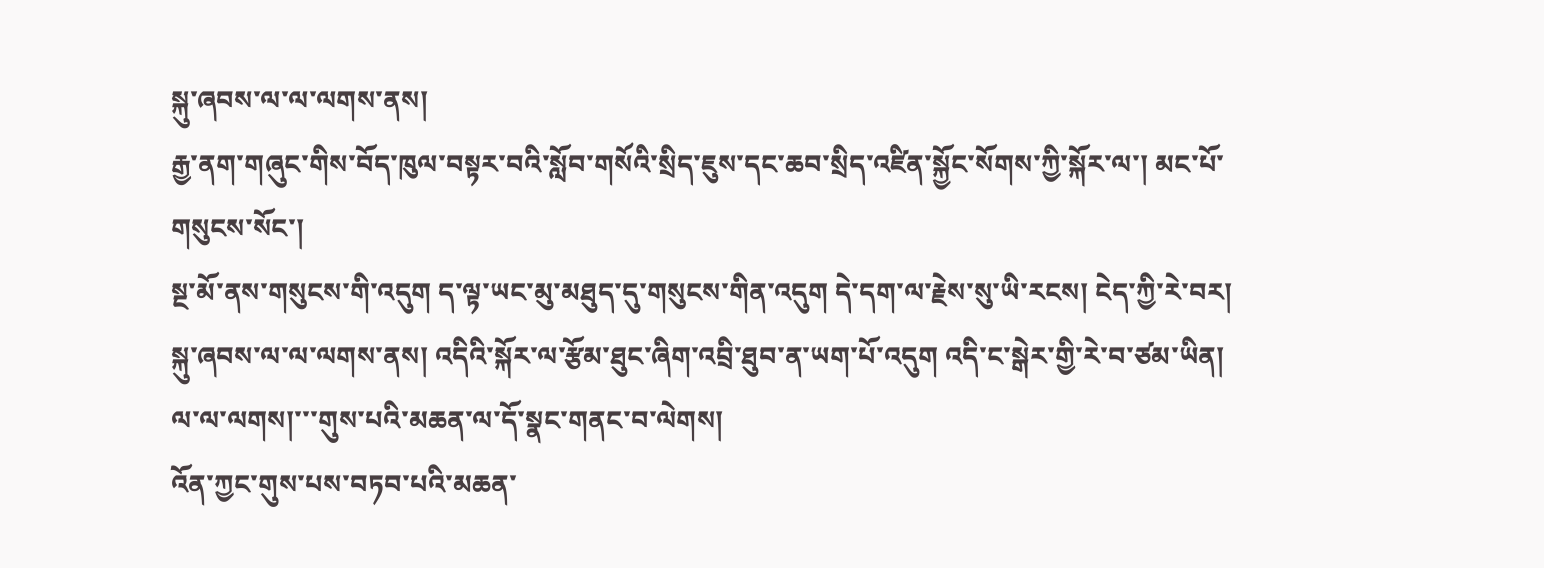སྐུ་ཞབས་ལ་ལ་ལགས་ནས།
རྒྱ་ནག་གཞུང་གིས་བོད་ཁུལ་བསྟར་བའི་སློབ་གསོའི་སྲིད་ཇུས་དང་ཆབ་སྲིད་འཛིན་སྐྱོང་སོགས་ཀྱི་སྐོར་ལ་། མང་པོ་གསུངས་སོང་།
སྔ་མོ་ནས་གསུངས་གི་འདུག ད་ལྟ་ཡང་མུ་མཐུད་དུ་གསུངས་གིན་འདུག དེ་དག་ལ་རྗེས་སུ་ཡི་རངས། ངེད་ཀྱི་རེ་བར།
སྐུ་ཞབས་ལ་ལ་ལགས་ནས། འདིའི་སྐོར་ལ་རྩོམ་ཐུང་ཞིག་འབྲི་ཐུབ་ན་ཡག་པོ་འདུག འདི་ང་སྒེར་གྱི་རེ་བ་ཙམ་ཡིན།
ལ་ལ་ལགས།་་་གུས་པའི་མཆན་ལ་དོ་སྣང་གནང་བ་ལེགས།
འོན་ཀྱང་གུས་པས་བཏབ་པའི་མཆན་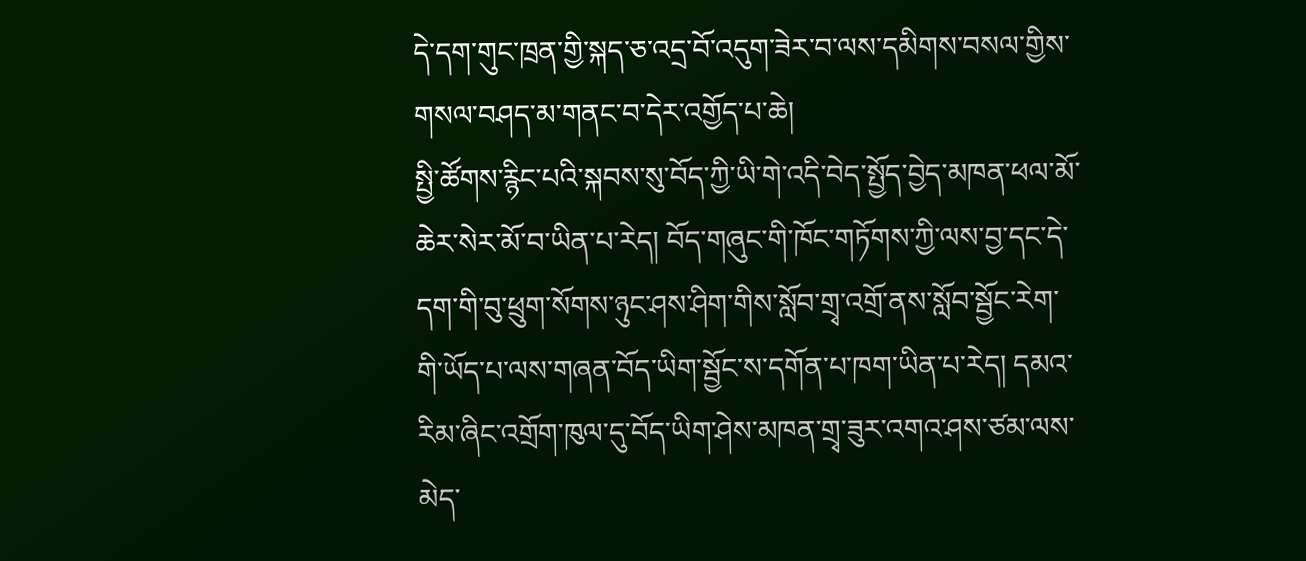དེ་དག་གུང་ཁྲན་གྱི་སྐད་ཅ་འདྲ་བོ་འདུག་ཟེར་བ་ལས་དམིགས་བསལ་གྱིས་གསལ་བཤད་མ་གནང་བ་དེར་འགྱོད་པ་ཆེ།
སྤྱི་ཚོགས་རྙིང་པའི་སྐབས་སུ་བོད་ཀྱི་ཡི་གེ་འདི་བེད་སྤྱོད་བྱེད་མཁན་ཕལ་མོ་ཆེར་སེར་མོ་བ་ཡིན་པ་རེད། བོད་གཞུང་གི་ཁོང་གཏོགས་ཀྱི་ལས་བྱ་དང་དེ་དག་གི་བུ་ཕྲུག་སོགས་ཉུང་ཤས་ཤིག་གིས་སློབ་གྲྭ་འགྲོ་ནས་སློབ་སྦྱོང་རེག་གི་ཡོད་པ་ལས་གཞན་བོད་ཡིག་སྦྱོང་ས་དགོན་པ་ཁག་ཡིན་པ་རེད། དམའ་རིམ་ཞིང་འགྲོག་ཁུལ་དུ་བོད་ཡིག་ཤེས་མཁན་གྲྭ་ཟུར་འགའ་ཤས་ཙམ་ལས་མེད་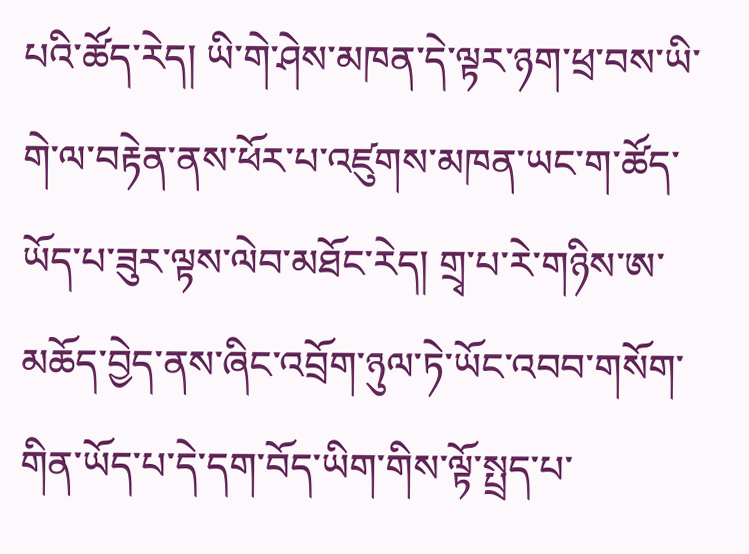པའི་ཚོད་རེད། ཡི་གེ་ཤེས་མཁན་དེ་ལྟར་ཉག་ཕྲ་བས་ཡི་གེ་ལ་བརྟེན་ནས་ཕོར་པ་འཛུགས་མཁན་ཡང་ག་ཚོད་ཡོད་པ་ཟུར་ལྟས་ལེབ་མཐོང་རེད། གྲྭ་པ་རེ་གཉིས་ཨ་མཆོད་བྱེད་ནས་ཞིང་འབྲོག་ཉུལ་ཏེ་ཡོང་འབབ་གསོག་གིན་ཡོད་པ་དེ་དག་བོད་ཡིག་གིས་ལྟོ་སྤྲད་པ་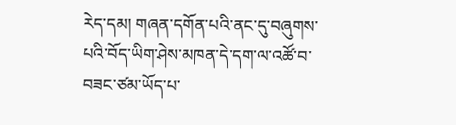རེད་དམ། གཞན་དགོན་པའི་ནང་དུ་བཞུགས་པའི་བོད་ཡིག་ཤེས་མཁན་དེ་དག་ལ་འཚོ་བ་བཟང་ཙམ་ཡོད་པ་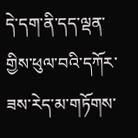དེ་དག་ནི་དད་ལྡན་གྱིས་ཕུལ་བའི་དཀོར་ཟས་རེད་མ་གཏོགས་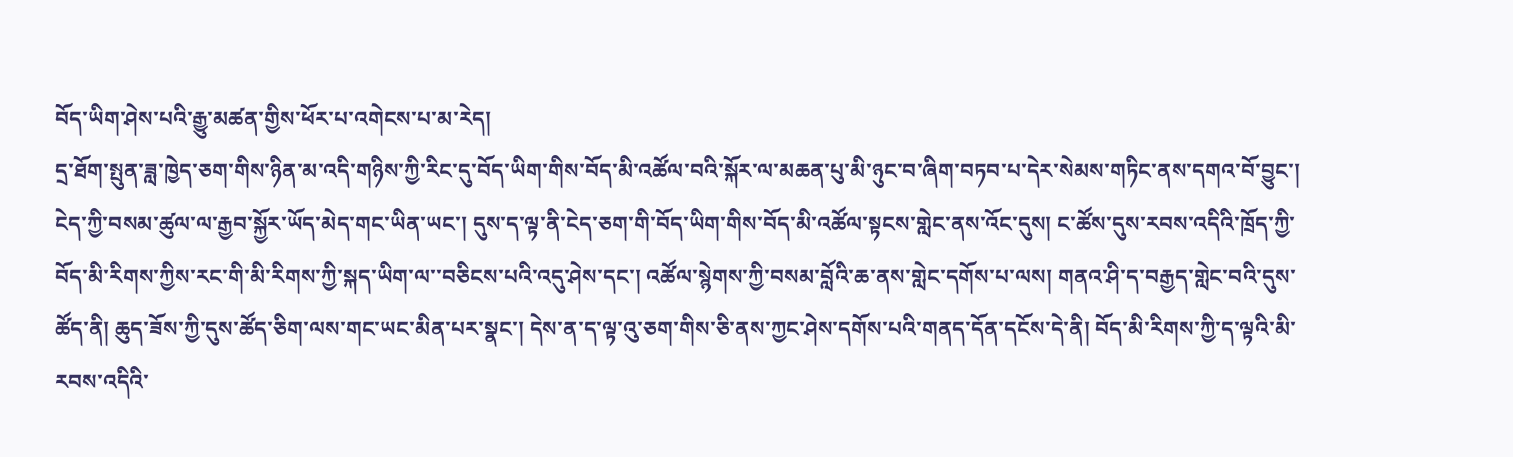བོད་ཡིག་ཤེས་པའི་རྒྱུ་མཚན་གྱིས་ཕོར་པ་འགེངས་པ་མ་རེད།
དྲ་ཐོག་སྤུན་ཟླ་ཁྱེད་ཅག་གིས་ཉིན་མ་འདི་གཉིས་ཀྱི་རིང་དུ་བོད་ཡིག་གིས་བོད་མི་འཚོལ་བའི་སྐོར་ལ་མཆན་པུ་མི་ཉུང་བ་ཞིག་བཏབ་པ་དེར་སེམས་གཏིང་ནས་དགའ་བོ་བྱུང་། ངེད་ཀྱི་བསམ་ཚུལ་ལ་རྒྱབ་སྐྱོར་ཡོད་མེད་གང་ཡིན་ཡང་། དུས་ད་ལྟ་ནི་ངེད་ཅག་གི་བོད་ཡིག་གིས་བོད་མི་འཚོལ་སྟངས་གླེང་ནས་འོང་དུས། ང་ཚོས་དུས་རབས་འདིའི་ཁྲོད་ཀྱི་བོད་མི་རིགས་ཀྱིས་རང་གི་མི་རིགས་ཀྱི་སྐད་ཡིག་ལ་་བཅིངས་པའི་འདུ་ཤེས་དང་། འཚོལ་སྙེགས་ཀྱི་བསམ་བློའི་ཆ་ནས་གླེང་དགོས་པ་ལས། གནའ་ཤི་ད་བརྒྱད་གླེང་བའི་དུས་ཚོད་ནི། ཆུད་ཟོས་ཀྱི་དུས་ཚོད་ཅིག་ལས་གང་ཡང་མིན་པར་སྣང་། དེས་ན་ད་ལྟ་འུ་ཅག་གིས་ཅི་ནས་ཀྱང་ཤེས་དགོས་པའི་གནད་དོན་དངོས་དེ་ནི། བོད་མི་རིགས་ཀྱི་ད་ལྟའི་མི་རབས་འདིའི་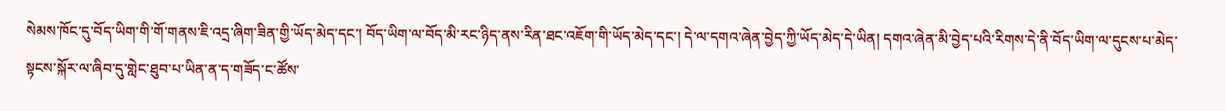སེམས་ཁོང་དུ་བོད་ཡིག་གི་གོ་གནས་ཇི་འདྲ་ཞིག་ཟིན་གྱི་ཡོད་མེད་དང་། བོད་ཡིག་ལ་བོད་མི་རང་ཉིད་ནས་རིན་ཐང་འཇོག་གི་ཡོད་མེད་དང་། དེ་ལ་དགའ་ཞེན་བྱེད་ཀྱི་ཡོད་མེད་དེ་ཡིན། དགའ་ཞེན་མི་བྱེད་པའི་རིགས་དེ་ནི་བོད་ཡིག་ལ་དུངས་པ་མེད་སྟངས་སྐོར་ལ་ཞིབ་དུ་གླེང་ཐུབ་པ་ཡིན་ན་ད་གཟོད་ང་ཚོས་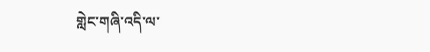གླེང་གཞི་འདི་ལ་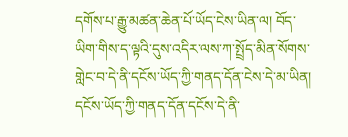དགོས་པ་རྒྱུ་མཚན་ཆེན་པོ་ཡོད་ངེས་ཡིན་ལ། བོད་ཡིག་གིས་ད་ལྟའི་དུས་འདིར་ལས་ཀ་སྤྲོད་མིན་སོགས་གླེང་བ་དེ་ནི་དངོས་ཡོད་ཀྱི་གནད་དོན་ངེས་དེ་མ་ཡིན། དངོས་ཡོད་ཀྱི་གནད་དོན་དངོས་དེ་ནི་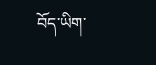བོད་ཡིག་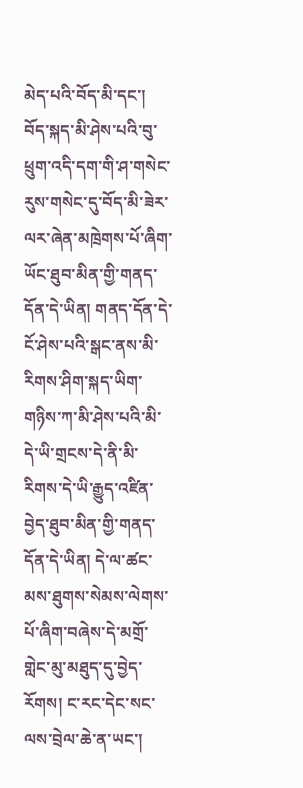མེད་པའི་བོད་མི་དང་། བོད་སྐད་མི་ཤེས་པའི་བུ་ཕྲུག་འདི་དག་གི་ཤ་གསེང་རུས་གསེང་དུ་བོད་མི་ཟེར་ལར་ཞེན་མཁྲེགས་པོ་ཞིག་ཡོང་ཐུབ་མིན་གྱི་གནད་དོན་དེ་ཡིན། གནད་དོན་དེ་ངོ་ཤེས་པའི་སྒང་ནས་མི་རིགས་ཤིག་སྐད་ཡིག་གཉིས་ཀ་མི་ཤེས་པའི་མི་དེ་ཡི་གྲངས་དེ་ནི་མི་རིགས་དེ་ཡི་རྒྱུད་འཛིན་བྱེད་ཐུབ་མིན་གྱི་གནད་དོན་དེ་ཡིན། དེ་ལ་ཚང་མས་ཐུགས་སེམས་ལེགས་པོ་ཞིག་བཞེས་དེ་མགྲོ་གླེང་མུ་མཐུད་དུ་བྱེད་རོགས། ང་རང་དེང་སང་ལས་བྲེལ་ཆེ་ན་ཡང་།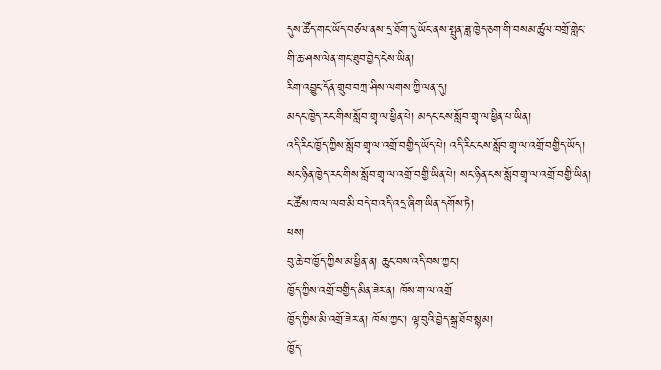དུས་ཚོད་གང་ཡོད་བཙལ་ནས་དྲ་ཐོག་དུ་ཡོང་ནས་སྤུན་ཟླ་ཁྱེད་ཅག་གི་བསམ་ཚུལ་བགྲོ་གླེང་གི་ཆ་ཤས་ལེན་གང་ཐུབ་བྱེད་ངེས་ཡིན།
རིག་འབྱུང་དོན་གྲུབ་བཀྲ་ཤིས་ལགས་ཀྱི་ལན་དུ།
མདང་ཁྱེད་རང་གིས་སློབ་གྲྭ་ལ་ཕྱིན་པེ། མདང་ངས་སློབ་གྲྭ་ལ་ཕྱིན་པ་ཡིན།
འདི་རིང་ཁྱོད་ཀྱིས་སློབ་གྲྭ་ལ་འགྲོ་བགྱིད་ཡོད་པེ། འདི་རིང་ངས་སློབ་གྲྭ་ལ་འགྲོ་བགྱིད་ཡོད།
སང་ཉིན་ཁྱེད་རང་གིས་སློབ་གྲྭ་ལ་འགྲོ་བགྱི་ཡིན་པེ། སང་ཉིན་ངས་སློབ་གྲྭ་ལ་འགྲོ་བགྱི་ཡིན།
ང་ཚོས་ཁ་ལ་ལབ་མི་བདེ་བ་འདི་འདྲ་ཞིག་ཡིན་དགོས་ཏེ།
ཕས།
བུ་ཆེ་བ་ཁྱོད་ཀྱིས་མ་ཕྱིན་ན། ཆུང་བས་འདི་བས་ཀྱང་།
ཁྱོད་ཀྱིས་འགྲོ་བགྱིད་མིན་ཟེར་ན། ཁོས་ག་ལ་འགྲོ
ཁྱོད་ཀྱིས་མི་འགྲོ་ཟེར་ན། ཁོས་ཀྱང་། ལྟ་བུའི་བྱེད་སྒྲ་ཐོབ་སྙམ།
ཁྱོད་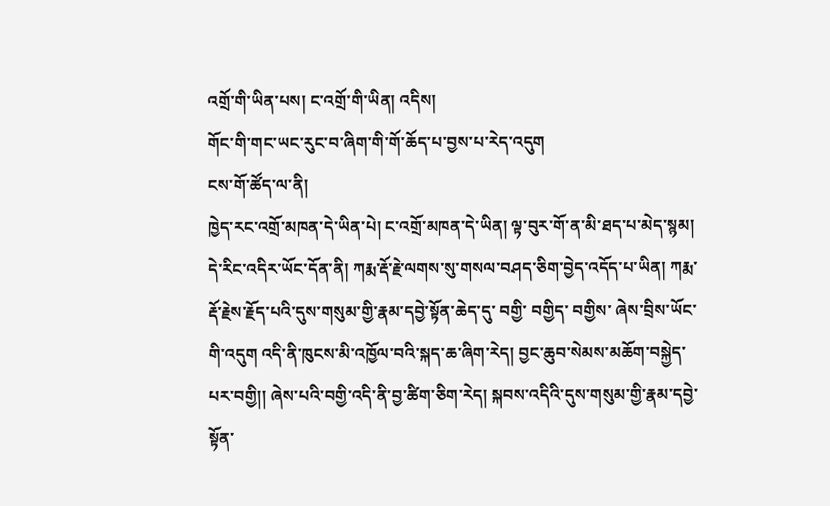འགྲོ་གི་ཡིན་པས། ང་འགྲོ་གི་ཡིན། འདིས།
གོང་གི་གང་ཡང་རུང་བ་ཞིག་གི་གོ་ཆོད་པ་བྱས་པ་རེད་འདུག
ངས་གོ་ཚོད་ལ་ནི།
ཁྱེད་རང་འགྲོ་མཁན་དེ་ཡིན་པེ། ང་འགྲོ་མཁན་དེ་ཡིན། ལྟ་བུར་གོ་ན་མི་ཐད་པ་མེད་སྙམ།
དེ་རིང་འདིར་ཡོང་དོན་ནི། ཀརྨ་རྡོ་རྗེ་ལགས་སུ་གསལ་བཤད་ཅིག་བྱེད་འདོད་པ་ཡིན། ཀརྨ་རྡོ་རྗེས་རྗོད་པའི་དུས་གསུམ་གྱི་རྣམ་དབྱེ་སྟོན་ཆེད་དུ་ བགྱི་ བགྱིད་ བགྱིས་ ཞེས་བྲིས་ཡོང་གི་འདུག འདི་ནི་ཁུངས་མི་འཁྱོལ་བའི་སྐད་ཆ་ཞིག་རེད། བྱང་ཆུབ་སེམས་མཆོག་བསྐྱེད་པར་བགྱི།། ཞེས་པའི་བགྱི་འདི་ནི་བྱ་ཚིག་ཅིག་རེད། སྐབས་འདིའི་དུས་གསུམ་གྱི་རྣམ་དབྱེ་སྟོན་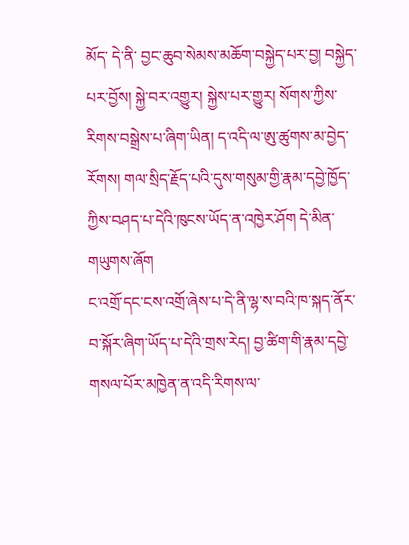མོད་ དེ་ནི་ བྱང་ཆུབ་སེམས་མཆོག་བསྐྱེད་པར་བྱ། བསྐྱེད་པར་བྱོས། སྐྱེ་བར་འགྱུར། སྐྱེས་པར་གྱུར། སོགས་ཀྱིས་རིགས་བསྒྲེས་པ་ཞིག་ཡིན། ད་འདི་ལ་ཨུ་ཚུགས་མ་བྱེད་རོགས། གལ་སྲིད་རྗོད་པའི་དུས་གསུམ་གྱི་རྣམ་དབྱེ་ཁྱོད་ཀྱིས་བཤད་པ་དེའི་ཁུངས་ཡོད་ན་འཁྱེར་ཤོག དེ་མིན་གཡུགས་ཞོག
ང་འགྲོ་དང་ངས་འགྲོ་ཞེས་པ་དེ་ནི་ལྷ་ས་བའི་ཁ་སྐད་ནོར་བ་སྐོར་ཞིག་ཡོད་པ་དེའི་གྲས་རེད། བྱ་ཚིག་གི་རྣམ་དབྱེ་གསལ་པོར་མཁྱེན་ན་འདི་རིགས་ལ་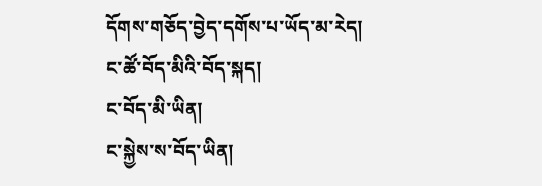དོགས་གཅོད་བྱེད་དགོས་པ་ཡོད་མ་རེད།
ང་ཚོ་བོད་མིའི་བོད་སྐད།
ང་བོད་མི་ཡིན།
ང་སྐྱེས་ས་བོད་ཡིན།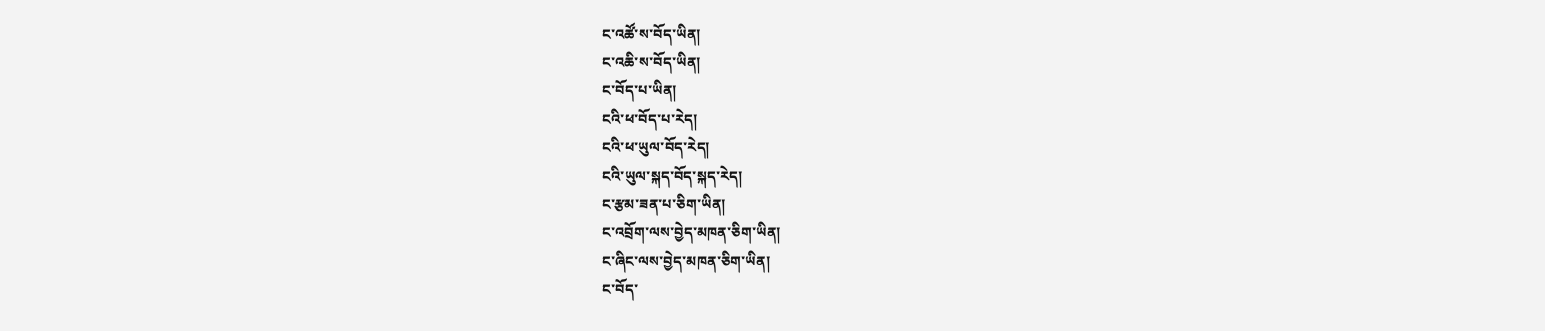ང་འཚོ་ས་བོད་ཡིན།
ང་འཆི་ས་བོད་ཡིན།
ང་བོད་པ་ཡིན།
ངའི་ཕ་བོད་པ་རེད།
ངའི་ཕ་ཡུལ་བོད་རེད།
ངའི་ཡུལ་སྐད་བོད་སྐད་རེད།
ང་རྩམ་ཟན་པ་ཅིག་ཡིན།
ང་འབྲོག་ལས་བྱེད་མཁན་ཅིག་ཡིན།
ང་ཞིང་ལས་བྱེད་མཁན་ཅིག་ཡིན།
ང་བོད་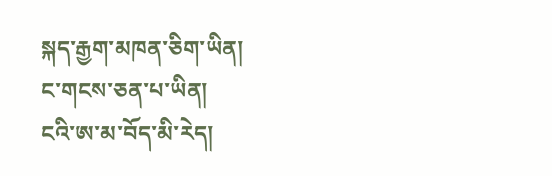སྐད་རྒྱག་མཁན་ཅིག་ཡིན།
ང་གངས་ཅན་པ་ཡིན།
ངའི་ཨ་མ་བོད་མི་རེད།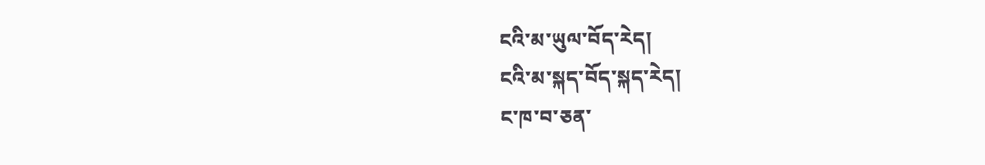ངའི་མ་ཡུལ་བོད་རེད།
ངའི་མ་སྐད་བོད་སྐད་རེད།
ང་ཁ་བ་ཅན་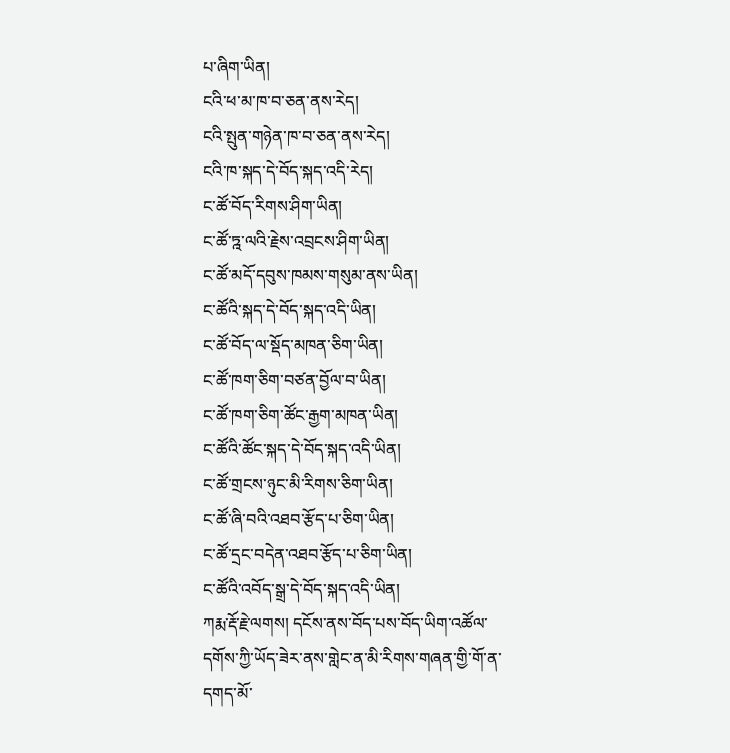པ་ཞིག་ཡིན།
ངའི་ཕ་མ་ཁ་བ་ཅན་ནས་རེད།
ངའི་སྤུན་གཉེན་ཁ་བ་ཅན་ནས་རེད།
ངའི་ཁ་སྐད་དེ་བོད་སྐད་འདི་རེད།
ང་ཚོ་བོད་རིགས་ཤིག་ཡིན།
ང་ཚོ་ཏྰ་ལའི་རྗེས་འབྲངས་ཤིག་ཡིན།
ང་ཚོ་མདོ་དབུས་ཁམས་གསུམ་ནས་ཡིན།
ང་ཚོའི་སྐད་དེ་བོད་སྐད་འདི་ཡིན།
ང་ཚོ་བོད་ལ་སྡོད་མཁན་ཅིག་ཡིན།
ང་ཚོ་ཁག་ཅིག་བཙན་བྱོལ་བ་ཡིན།
ང་ཚོ་ཁག་ཅིག་ཚོང་རྒྱག་མཁན་ཡིན།
ང་ཚོའི་ཚོང་སྐད་དེ་བོད་སྐད་འདི་ཡིན།
ང་ཚོ་གྲངས་ཉུང་མི་རིགས་ཅིག་ཡིན།
ང་ཚོ་ཞི་བའི་འཐབ་རྩོད་པ་ཅིག་ཡིན།
ང་ཚོ་དྲང་བདེན་འཐབ་རྩོད་པ་ཅིག་ཡིན།
ང་ཚོའི་འབོད་སྒྲ་དེ་བོད་སྐད་འདི་ཡིན།
ཀརྨ་རྡོ་རྗེ་ལགས། དངོས་ནས་བོད་པས་བོད་ཡིག་འཚོལ་དགོས་ཀྱི་ཡོད་ཟེར་ནས་གླེང་ན་མི་རིགས་གཞན་གྱི་གོ་ན་དགད་མོ་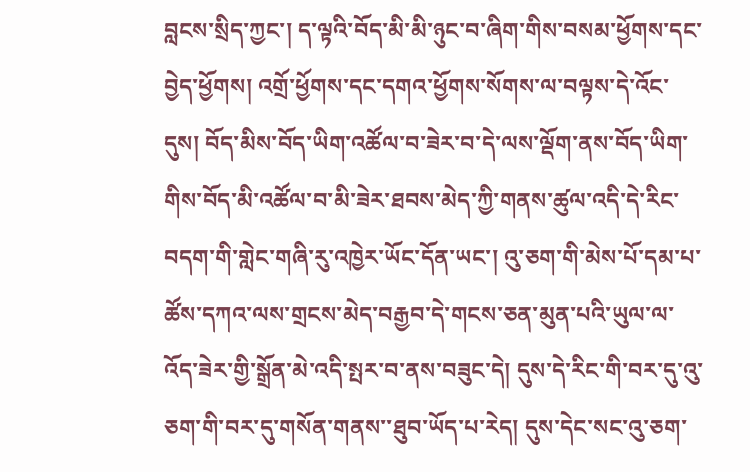བླངས་སྲིད་ཀྱང་། ད་ལྟའི་བོད་མི་མི་ཉུང་བ་ཞིག་གིས་བསམ་ཕྱོགས་དང་བྱེད་ཕྱོགས། འགྲོ་ཕྱོགས་དང་དགའ་ཕྱོགས་སོགས་ལ་བལྟས་དེ་འོང་དུས། བོད་མིས་བོད་ཡིག་འཚོལ་བ་ཟེར་བ་དེ་ལས་ལྡོག་ནས་བོད་ཡིག་གིས་བོད་མི་འཚོལ་བ་མི་ཟེར་ཐབས་མེད་ཀྱི་གནས་ཚུལ་འདི་དེ་རིང་བདག་གི་གླེང་གཞི་རུ་འཁྱེར་ཡོང་དོན་ཡང་། འུ་ཅག་གི་མེས་པོ་དམ་པ་ཚོས་དཀའ་ལས་གྲངས་མེད་བརྒྱབ་དེ་གངས་ཅན་མུན་པའི་ཡུལ་ལ་འོད་ཟེར་གྱི་སྒྲོན་མེ་འདི་སྤར་བ་ནས་བཟུང་དེ། དུས་དེ་རིང་གི་བར་དུ་འུ་ཅག་གི་བར་དུ་གསོན་གནས་་ཐུབ་ཡོད་པ་རེད། དུས་དེང་སང་འུ་ཅག་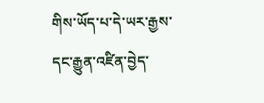གིས་ཡོད་པ་དེ་ཡར་རྒྱས་དང་རྒྱུན་འཛིན་བྱེད་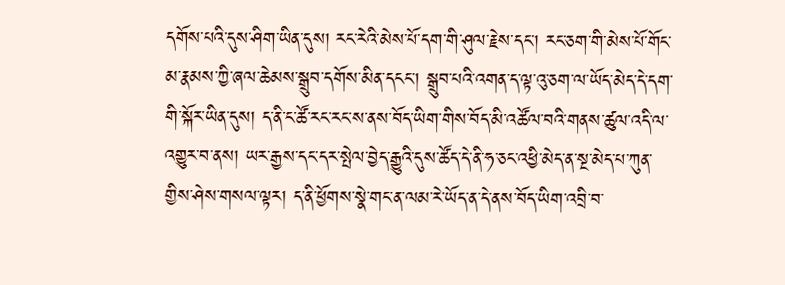དགོས་པའི་དུས་ཤིག་ཡིན་དུས། རང་རེའི་མེས་པོ་དག་གི་ཤུལ་རྗེས་དང་། རང་ཅག་གི་མེས་པོ་གོང་མ་རྣམས་ཀྱི་ཞལ་ཆེམས་སྒྲུབ་དགོས་མིན་དངང་། སྒྲུབ་པའི་འགན་ད་ལྟ་འུ་ཅག་ལ་ཡོད་མེད་དེ་དག་གི་སྐོར་ཡིན་དུས། ད་ནི་ང་ཚོ་རང་རང་ས་ནས་བོད་ཡིག་གིས་བོད་མི་འཚོལ་བའི་གནས་ཚུལ་འདི་ལ་འགྱུར་བ་ནས། ཡར་རྒྱས་དང་དར་སྤེལ་བྱེད་རྒྱུའི་དུས་ཚོད་དེ་ནི་ཧ་ཅང་འཕྱི་མེད་ན་སྔ་མེད་པ་ཀུན་གྱིས་ཤེས་གསལ་ལྟར། ད་ནི་ཕྱོགས་སྣེ་གང་ན་ལམ་རེ་ཡོད་ན་དེ་ནས་བོད་ཡིག་འབྲི་བ་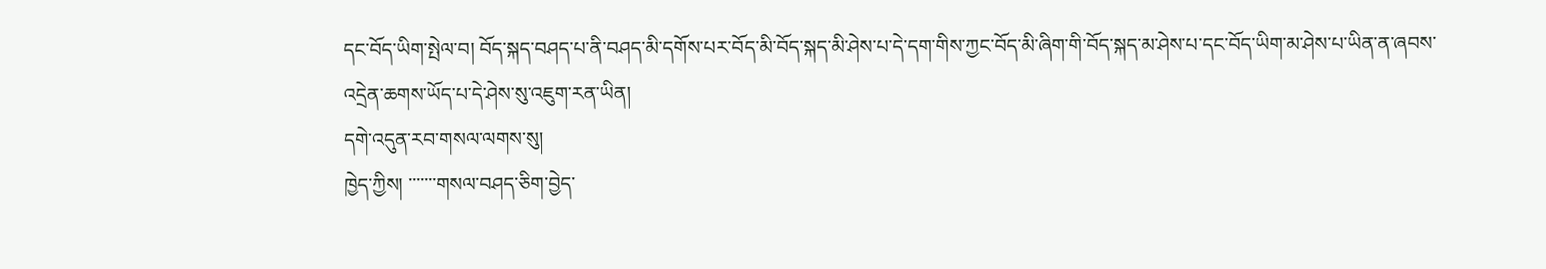དང་བོད་ཡིག་སྤེལ་བ། བོད་སྐད་བཤད་པ་ནི་བཤད་མི་དགོས་པར་བོད་མི་བོད་སྐད་མི་ཤེས་པ་དེ་དག་གིས་ཀྱང་བོད་མི་ཞིག་གི་བོད་སྐད་མ་ཤེས་པ་དང་བོད་ཡིག་མ་ཤེས་པ་ཡིན་ན་ཞབས་འདྲེན་ཆགས་ཡོད་པ་དེ་ཤེས་སུ་འཇུག་རན་ཡིན།
དགེ་འདུན་རབ་གསལ་ལགས་སུ།
ཁྱེད་ཀྱིས། ་་་་་་་གསལ་བཤད་ཅིག་བྱེད་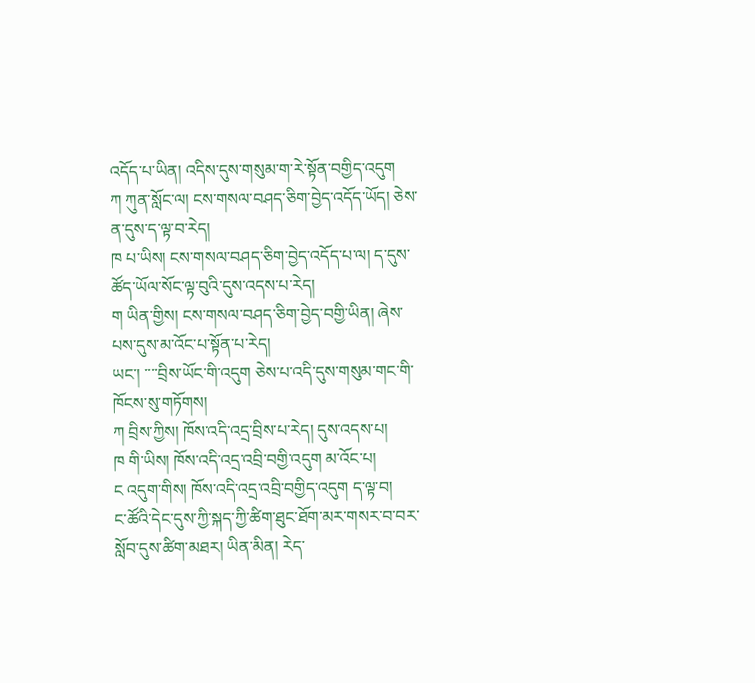འདོད་པ་ཡིན། འདིས་དུས་གསུམ་ག་རེ་སྟོན་བགྱིད་འདུག
ཀ ཀུན་སློང་ལ། ངས་གསལ་བཤད་ཅིག་བྱེད་འདོད་ཡོད། ཅེས་ན་དུས་ད་ལྟ་བ་རེད།
ཁ པ་ཡིས། ངས་གསལ་བཤད་ཅིག་བྱེད་འདོད་པ་ལ། ད་དུས་ཚོད་ཡོལ་སོང་ལྟ་བུའི་དུས་འདས་པ་རེད།
ག ཡིན་གྱིས། ངས་གསལ་བཤད་ཅིག་བྱེད་བགྱི་ཡིན། ཞེས་པས་དུས་མ་འོང་པ་སྟོན་པ་རེད།
ཡང་། ་་་་བྲིས་ཡོང་གི་འདུག ཅེས་པ་འདི་དུས་གསུམ་གང་གི་ཁོངས་སུ་གཏོགས།
ཀ བྲིས་ཀྱིས། ཁོས་འདི་འདྲ་བྲིས་པ་རེད། དུས་འདས་པ།
ཁ གི་ཡིས། ཁོས་འདི་འདྲ་འབྲི་བགྱི་འདུག མ་འོང་པ།
ང འདུག་གིས། ཁོས་འདི་འདྲ་འབྲི་བགྱིད་འདུག ད་ལྟ་བ།
ང་ཚོའི་དེང་དུས་ཀྱི་སྐད་ཀྱི་ཚིག་ཐུང་ཐོག་མར་གསར་བ་བར་སློབ་དུས་ཚིག་མཐར། ཡིན་མིན། རེད་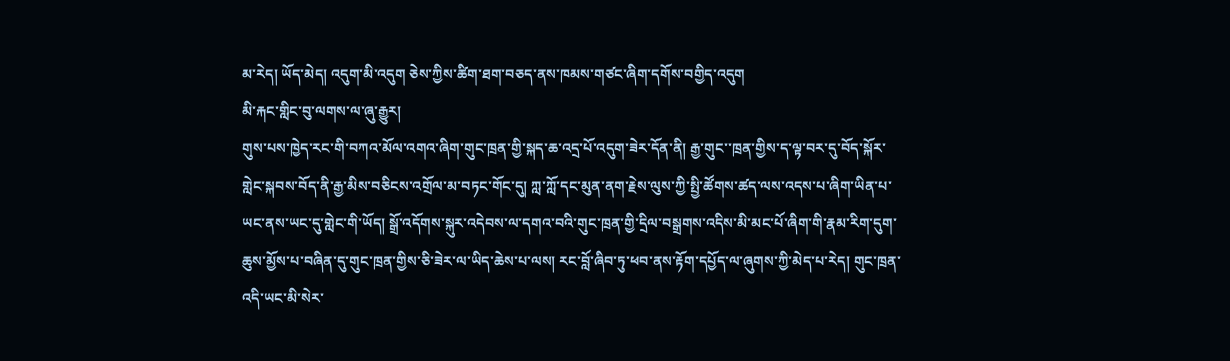མ་རེད། ཡོད་མེད། འདུག་མི་འདུག ཅེས་ཀྱིས་ཚིག་ཐག་བཅད་ནས་ཁམས་གཙང་ཞིག་དགོས་བགྱིད་འདུག
མི་རྐང་གླིང་བུ་ལགས་ལ་ཞུ་རྒྱུར།
གུས་པས་ཁྱེད་རང་གི་བཀའ་མོལ་འགའ་ཞིག་གུང་ཁྲན་གྱི་སྐད་ཆ་འདྲ་པོ་འདུག་ཟེར་དོན་ནི། རྒྱ་གུང་་ཁྲན་གྱིས་ད་ལྟ་བར་དུ་བོད་སྐོར་གླེང་སྐབས་བོད་ནི་རྒྱ་མིས་བཅིངས་འགྲོལ་མ་བཏང་གོང་དུ། ཀླ་ཀློ་དང་མུན་ནག་རྗེས་ལུས་ཀྱི་སྤྱི་ཚོགས་ཚད་ལས་འདས་པ་ཞིག་ཡིན་པ་ཡང་ནས་ཡང་དུ་གླེང་གི་ཡོད། སྒྲོ་འདོགས་སྐུར་འདེབས་ལ་དགའ་བའི་གུང་ཁྲན་གྱི་དྲིལ་བསྒྲགས་འདིས་མི་མང་པོ་ཞིག་གི་རྣམ་རིག་དུག་ཆུས་མྱོས་པ་བཞིན་དུ་གུང་ཁྲན་གྱིས་ཅི་ཟེར་ལ་ཡིད་ཆེས་པ་ལས། རང་བློ་ཞིབ་ཏུ་ཕབ་ནས་རྟོག་དཔྱོད་ལ་ཞུགས་ཀྱི་མེད་པ་རེད། གུང་ཁྲན་འདི་ཡང་མི་སེར་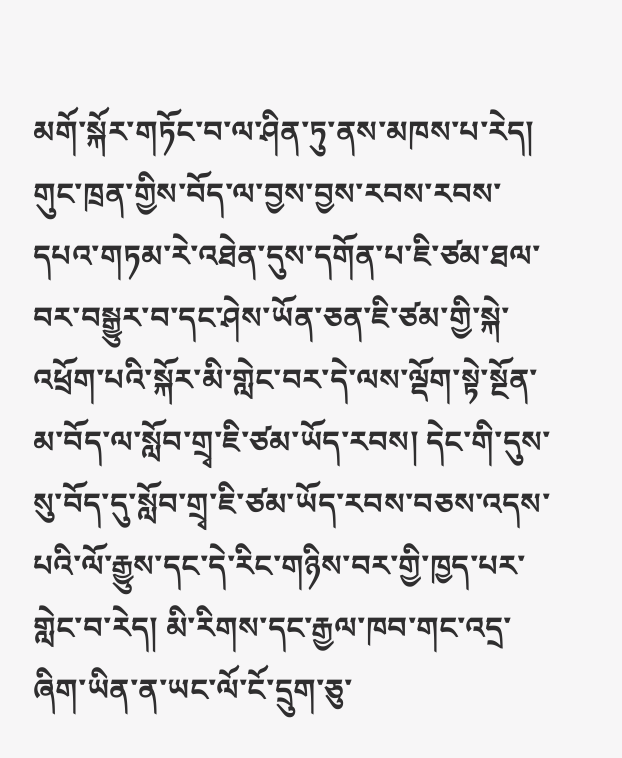མགོ་སྐོར་གཏོང་བ་ལ་ཤིན་ཏུ་ནས་མཁས་པ་རེད། གུང་ཁྲན་གྱིས་བོད་ལ་བྱས་བྱས་རབས་རབས་དཔའ་གཏམ་རེ་འཐེན་དུས་དགོན་པ་ཇི་ཙམ་ཐལ་བར་བསྒྱུར་བ་དང་ཤེས་ཡོན་ཅན་ཇི་ཙམ་གྱི་སྐེ་འཕྲོག་པའི་སྐོར་མི་གླེང་བར་དེ་ལས་ལྡོག་སྟེ་སྔོན་མ་བོད་ལ་སློབ་གྲྭ་ཇི་ཙམ་ཡོད་རབས། དེང་གི་དུས་སུ་བོད་དུ་སློབ་གྲྭ་ཇི་ཙམ་ཡོད་རབས་བཅས་འདས་པའི་ལོ་རྒྱུས་དང་དེ་རིང་གཉིས་བར་གྱི་ཁྱད་པར་གླེང་བ་རེད། མི་རིགས་དང་རྒྱལ་ཁབ་གང་འདྲ་ཞིག་ཡིན་ན་ཡང་ལོ་ངོ་དྲུག་ཅུ་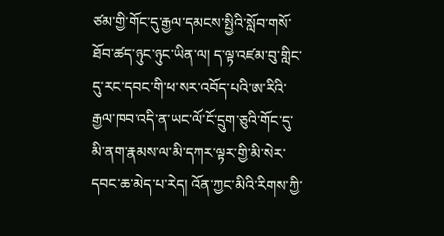ཙམ་གྱི་གོང་དུ་རྒྱལ་དམངས་སྤྱིའི་སློབ་གསོ་ཐོབ་ཚད་ཉུང་ཉུང་ཡིན་ལ། ད་ལྟ་འཛམ་བུ་གླིང་དུ་རང་དབང་གི་ཕ་སར་འབོད་པའི་ཨ་རིའི་རྒྱལ་ཁབ་འདི་ན་ཡང་ལོ་ངོ་དྲུག་ཅུའི་གོང་དུ་མི་ནག་རྣམས་ལ་མི་དཀར་ལྟར་གྱི་མི་སེར་དབང་ཆ་མེད་པ་རེད། འོན་ཀྱང་མིའི་རིགས་ཀྱི་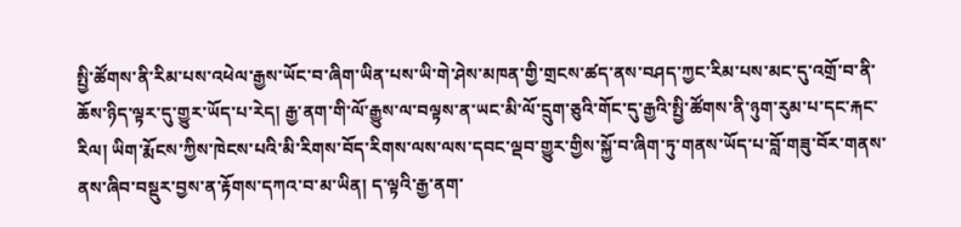སྤྱི་ཚོགས་ནི་རིམ་པས་འཕེལ་རྒྱས་ཡོང་བ་ཞིག་ཡིན་པས་ཡི་གེ་ཤེས་མཁན་གྱི་གྲངས་ཚད་ནས་བཤད་ཀྱང་རིམ་པས་མང་དུ་འགྲོ་བ་ནི་ཆོས་ཉིད་ལྟར་དུ་གྱུར་ཡོད་པ་རེད། རྒྱ་ནག་གི་ལོ་རྒྱུས་ལ་བལྟས་ན་ཡང་མི་ལོ་དྲུག་ཅུའི་གོང་དུ་རྒྱའི་སྤྱི་ཚོགས་ནི་ཉུག་རུམ་པ་དང་རྐང་རིལ། ཡིག་རྨོངས་ཀྱིས་ཁེངས་པའི་མི་རིགས་བོད་རིགས་ལས་ལས་དབང་ལྡབ་གྱུར་གྱིས་སྐྱོ་བ་ཞིག་ཏུ་གནས་ཡོད་པ་བློ་གཟུ་བོར་གནས་ནས་ཞིབ་བསྡུར་བྱས་ན་རྟོགས་དཀའ་བ་མ་ཡིན། ད་ལྟའི་རྒྱ་ནག་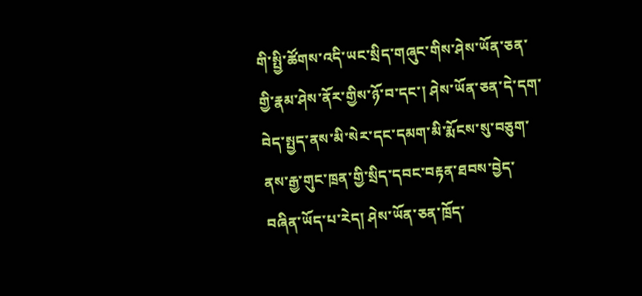གི་སྤྱི་ཚོགས་འདི་ཡང་སྲིད་གཞུང་གིས་ཤེས་ཡོན་ཅན་གྱི་རྣམ་ཤེས་ནོར་གྱིས་ཉོ་བ་དང་། ཤེས་ཡོན་ཅན་དེ་དག་བེད་སྤྱད་ནས་མི་སེར་དང་དམག་མི་རྨོངས་སུ་བཅུག་ནས་རྒྱ་གུང་ཁྲན་གྱི་སྲིད་དབང་བརྟན་ཐབས་བྱེད་བཞིན་ཡོད་པ་རེད། ཤེས་ཡོན་ཅན་ཁྲོད་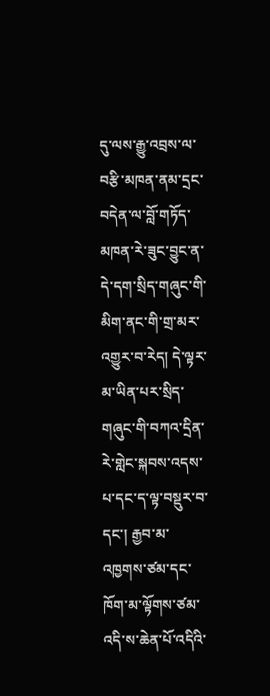དུ་ལས་རྒྱུ་འབྲས་ལ་བརྩི་མཁན་ནམ་དྲང་བདེན་ལ་བློ་གཏོད་མཁན་རེ་ཟུང་བྱུང་ན་དེ་དག་སྲིད་གཞུང་གི་མིག་ནང་གི་གྲ་མར་འགྱུར་བ་རེད། དེ་ལྟར་མ་ཡིན་པར་སྲིད་གཞུང་གི་བཀའ་དྲིན་རེ་གླེང་སྐབས་འདས་པ་དང་ད་ལྟ་བསྡུར་བ་དང་། རྒྱབ་མ་འཁྱགས་ཙམ་དང་ཁོག་མ་ལྟོགས་ཙམ་འདི་ས་ཆེན་པོ་འདིའི་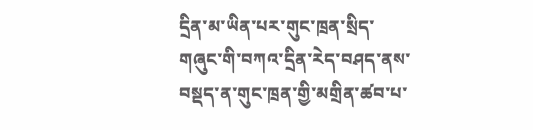དྲིན་མ་ཡིན་པར་གུང་ཁྲན་སྲིད་གཞུང་གི་བཀའ་དྲིན་རེད་བཤད་ནས་བསྡད་ན་གུང་ཁྲན་གྱི་མགྲིན་ཚབ་པ་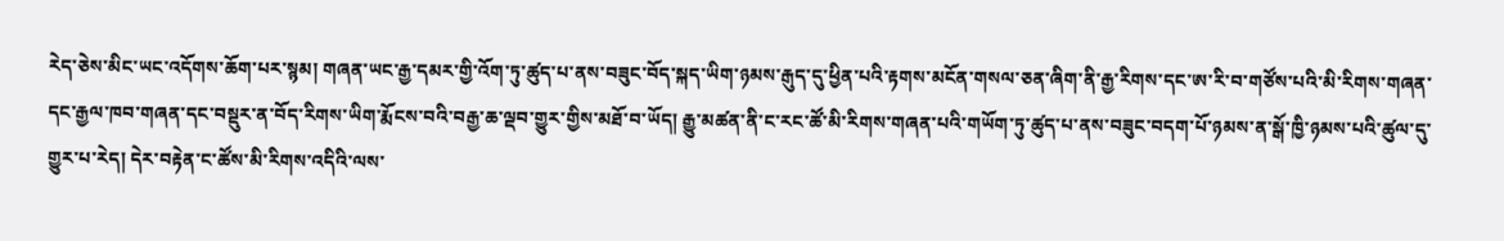རེད་ཅེས་མིང་ཡང་འདོགས་ཆོག་པར་སྙམ། གཞན་ཡང་རྒྱ་དམར་གྱི་འོག་ཏུ་ཚུད་པ་ནས་བཟུང་བོད་སྐད་ཡིག་ཉམས་རྒུད་དུ་ཕྱིན་པའི་རྟགས་མངོན་གསལ་ཅན་ཞིག་ནི་རྒྱ་རིགས་དང་ཨ་རི་བ་གཙོས་པའི་མི་རིགས་གཞན་དང་རྒྱལ་ཁབ་གཞན་དང་བསྡུར་ན་བོད་རིགས་ཡིག་རྨོངས་བའི་བརྒྱ་ཆ་ལྡབ་གྱུར་གྱིས་མཐོ་བ་ཡོད། རྒྱུ་མཚན་ནི་ང་རང་ཚོ་མི་རིགས་གཞན་པའི་གཡོག་ཏུ་ཚུད་པ་ནས་བཟུང་བདག་པོ་ཉམས་ན་སྒོ་ཁྱི་ཉམས་པའི་ཚུལ་དུ་གྱུར་པ་རེད། དེར་བརྟེན་ང་ཚོས་མི་རིགས་འདིའི་ལས་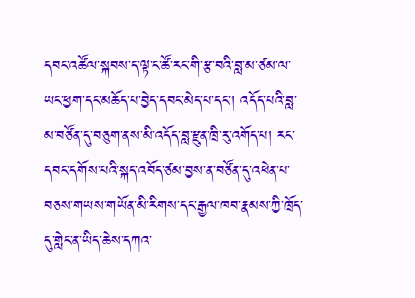དབང་འཚོལ་སྐབས་ད་ལྟ་ང་ཚོ་རང་གི་རྩ་བའི་བླ་མ་ཙམ་ལ་ཡང་ཕྱག་དང་མཆོད་པ་བྱེད་དབང་མེད་པ་དང་། འདོད་པའི་བླ་མ་བཙོན་དུ་བཅུག་ནས་མི་འདོད་བླ་རྫུན་ཁྲི་རུ་འགོད་པ། རང་དབང་དགོས་པའི་སྐད་འབོད་ཙམ་བྱས་ན་བཙོན་དུ་འཕེན་པ་བཅས་གཡས་གཡོན་མི་རིགས་དང་རྒྱལ་ཁབ་རྣམས་ཀྱི་ཁྲོད་དུ་གླེང་ན་ཡིད་ཆེས་དཀའ་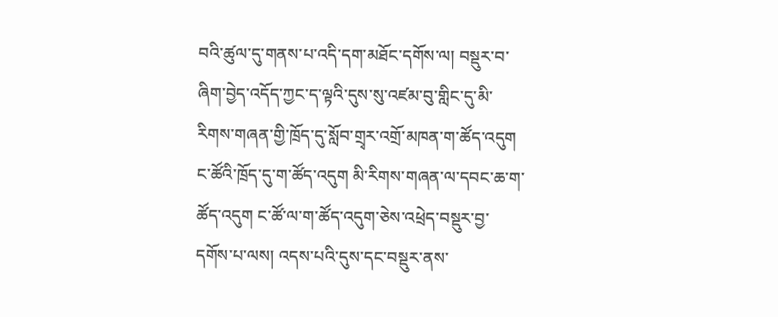བའི་ཚུལ་དུ་གནས་པ་འདི་དག་མཐོང་དགོས་ལ། བསྡུར་བ་ཞིག་བྱེད་འདོད་ཀྱང་ད་ལྟའི་དུས་སུ་འཛམ་བུ་གླིང་དུ་མི་རིགས་གཞན་གྱི་ཁྲོད་དུ་སློབ་གྲྭར་འགྲོ་མཁན་ག་ཚོད་འདུག ང་ཚོའི་ཁྲོད་དུ་ག་ཚོད་འདུག མི་རིགས་གཞན་ལ་དབང་ཆ་ག་ཚོད་འདུག ང་ཚོ་ལ་ག་ཚོད་འདུག་ཅེས་འཕྲེད་བསྡུར་བྱ་དགོས་པ་ལས། འདས་པའི་དུས་དང་བསྡུར་ནས་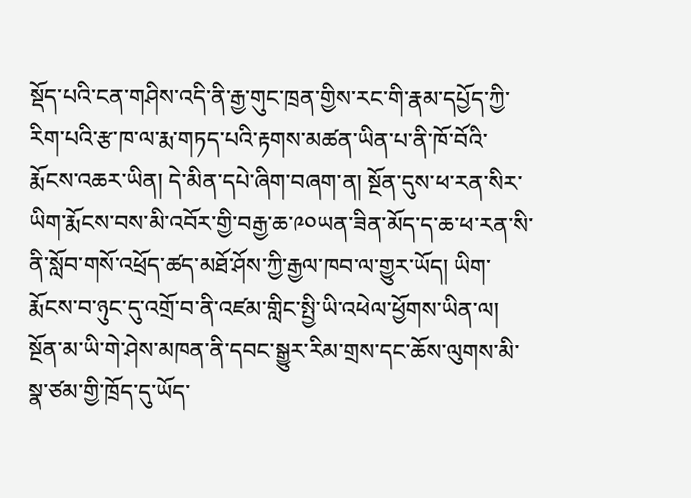སྡོད་པའི་ངན་གཤིས་འདི་ནི་རྒྱ་གུང་ཁྲན་གྱིས་རང་གི་རྣམ་དཔྱོད་ཀྱི་རིག་པའི་རྩ་ཁ་ལ་རྨ་གཏད་པའི་རྟགས་མཚན་ཡིན་པ་ནི་ཁོ་བོའི་རྨོངས་འཆར་ཡིན། དེ་མིན་དཔེ་ཞིག་བཞག་ན། སྔོན་དུས་ཕ་རན་སིར་ཡིག་རྨོངས་བས་མི་འབོར་གྱི་བརྒྱ་ཆ་༩༠ཡན་ཟིན་མོད་ད་ཆ་ཕ་རན་སི་ནི་སློབ་གསོ་འཕྲོད་ཚད་མཐོ་ཤོས་ཀྱི་རྒྱལ་ཁབ་ལ་གྱུར་ཡོད། ཡིག་རྨོངས་བ་ཉུང་དུ་འགྲོ་བ་ནི་འཛམ་གླིང་སྤྱི་ཡི་འཕེལ་ཕྱོགས་ཡིན་ལ། སྔོན་མ་ཡི་གེ་ཤེས་མཁན་ནི་དབང་སྒྱུར་རིམ་གྲས་དང་ཆོས་ལུགས་མི་སྣ་ཙམ་གྱི་ཁྲོད་དུ་ཡོད་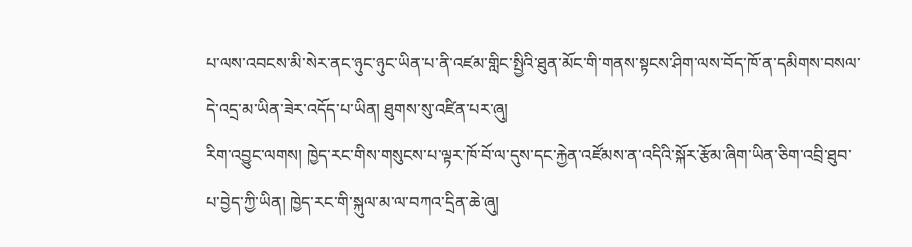པ་ལས་འབངས་མི་སེར་ནང་ཉུང་ཉུང་ཡིན་པ་ནི་འཛམ་གླིང་སྤྱིའི་ཐུན་མོང་གི་གནས་སྟངས་ཤིག་ལས་བོད་ཁོ་ན་དམིགས་བསལ་དེ་འདྲ་མ་ཡིན་ཟེར་འདོད་པ་ཡིན། ཐུགས་སུ་འཛིན་པར་ཞུ།
རིག་འབྱུང་ལགས། ཁྱེད་རང་གིས་གསུངས་པ་ལྟར་ཁོ་བོ་ལ་དུས་དང་རྐྱེན་འཛོམས་ན་འདིའི་སྐོར་རྩོམ་ཞིག་ཡིན་ཅིག་འབྲི་ཐུབ་པ་བྱེད་ཀྱི་ཡིན། ཁྱེད་རང་གི་སྐུལ་མ་ལ་བཀའ་དྲིན་ཆེ་ཞུ།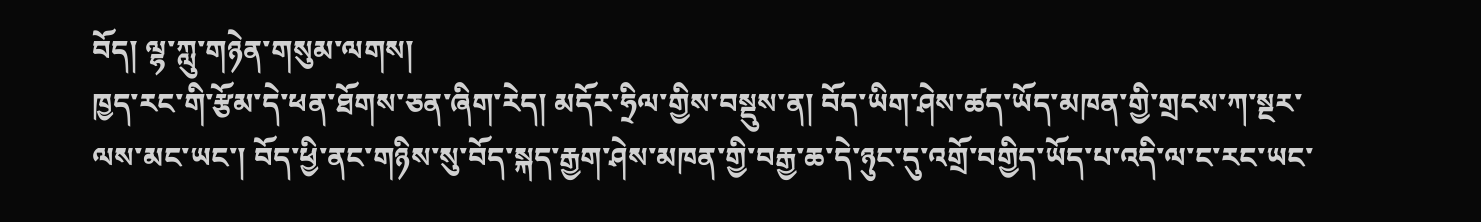བོད། ལྷ་ཀླུ་གཉེན་གསུམ་ལགས།
ཁྱད་རང་གི་རྩོམ་དེ་ཕན་ཐོགས་ཅན་ཞིག་རེད། མདོར་ཧྲིལ་གྱིས་བསྡུས་ན། བོད་ཡིག་ཤེས་ཚད་ཡོད་མཁན་གྱི་གྲངས་ཀ་སྔར་ལས་མང་ཡང་། བོད་ཕྱི་ནང་གཉིས་སུ་བོད་སྐད་རྒྱག་ཤེས་མཁན་གྱི་བརྒྱ་ཆ་དེ་ཉུང་དུ་འགྲོ་བགྱིད་ཡོད་པ་འདི་ལ་ང་རང་ཡང་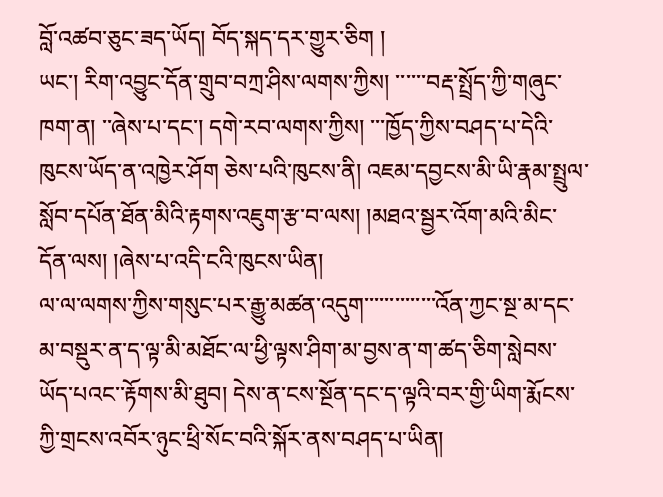བློ་འཚབ་ཅུང་ཟད་ཡོད། བོད་སྐད་དར་གྱུར་ཅིག །
ཡང་། རིག་འབྱུང་དོན་གྲུབ་བཀྲ་ཤིས་ལགས་ཀྱིས། ་་་་་་བརྡ་སྤྲོད་ཀྱི་གཞུང་ཁག་ན། ་་ཞེས་པ་དང་། དགེ་རབ་ལགས་ཀྱིས། ་་་ཁྱོད་ཀྱིས་བཤད་པ་དེའི་ཁུངས་ཡོད་ན་འཁྱེར་ཤོག ཅེས་པའི་ཁུངས་ནི། འཇམ་དབྱངས་མི་ཡི་རྣམ་སྤྲུལ་སློབ་དཔོན་ཐོན་མིའི་རྟགས་འཇུག་རྩ་བ་ལས། །མཐའ་སྦྱར་འོག་མའི་མིང་དོན་ལས། །ཞེས་པ་འདི་ངའི་ཁུངས་ཡིན།
ལ་ལ་ལགས་ཀྱིས་གསུང་པར་རྒྱུ་མཚན་འདུག་་་་་་་་་་་་་་འོན་ཀྱང་སྔ་མ་དང་མ་བསྡུར་ན་ད་ལྟ་མི་མཐོང་ལ་ཕྱི་ལྟས་ཤིག་མ་བྱས་ན་ག་ཚད་ཅིག་སླེབས་ཡོད་པའང་་རྟོགས་མི་ཐུབ། དེས་ན་ངས་སྔོན་དང་ད་ལྟའི་བར་གྱི་ཡིག་རྨོངས་ཀྱི་གྲངས་འབོར་ཉུང་ཕྲི་སོང་བའི་སྐོར་ནས་བཤད་པ་ཡིན།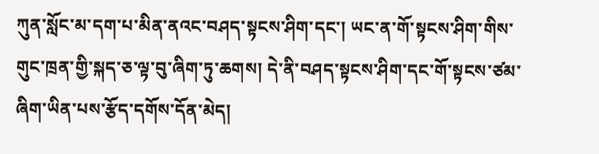ཀུན་སློང་མ་དག་པ་མིན་ནའང་བཤད་སྟངས་ཤིག་དང་། ཡང་ན་གོ་སྟངས་ཤིག་གིས་གུང་ཁྲན་གྱི་སྐད་ཅ་ལྟ་བུ་ཞིག་ཏུ་ཆགས། དེ་ནི་བཤད་སྟངས་ཤིག་དང་གོ་སྟངས་ཙམ་ཞིག་ཡིན་པས་རྩོད་དགོས་དོན་མེད།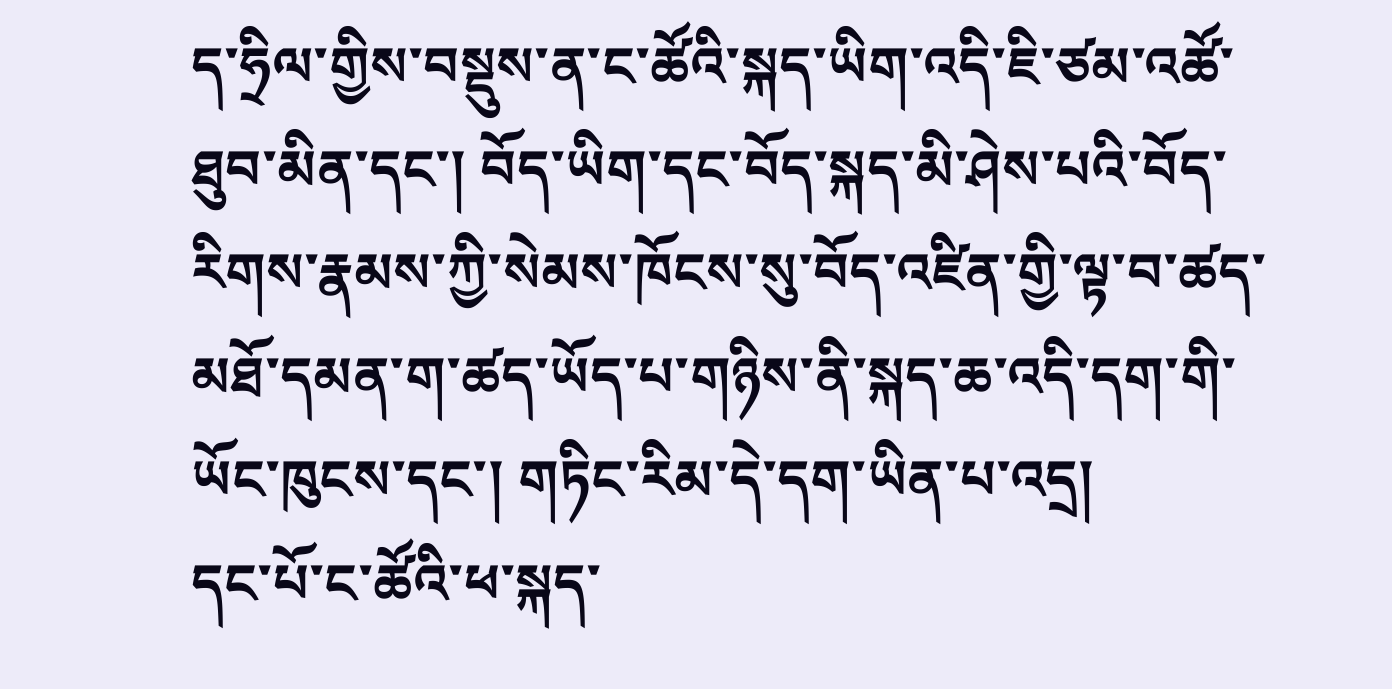ད་ཧྲིལ་གྱིས་བསྡུས་ན་ང་ཚོའི་སྐད་ཡིག་འདི་ཇི་ཙམ་འཚོ་ཐུབ་མིན་དང་། བོད་ཡིག་དང་བོད་སྐད་མི་ཤེས་པའི་བོད་རིགས་རྣམས་ཀྱི་སེམས་ཁོངས་སུ་བོད་འཛིན་གྱི་ལྟ་བ་ཚད་མཐོ་དམན་ག་ཚད་ཡོད་པ་གཉིས་ནི་སྐད་ཆ་འདི་དག་གི་ཡོང་ཁུངས་དང་། གཏིང་རིམ་དེ་དག་ཡིན་པ་འདྲ།
དང་པོ་ང་ཚོའི་ཕ་སྐད་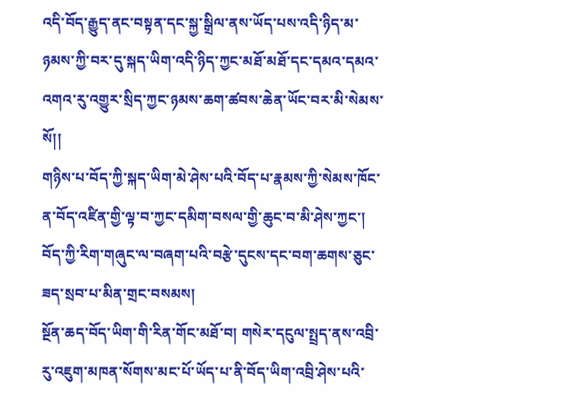འདི་བོད་རྒྱུད་ནང་བསྟན་དང་སྐྱ་སྒྲིལ་ནས་ཡོད་པས་འདི་ཉིད་མ་ཉམས་ཀྱི་བར་དུ་སྐད་ཡིག་འདི་ཉིད་ཀྱང་མཐོ་མཐོ་དང་དམའ་དམའ་འགའ་རུ་འགྱུར་སྲིད་ཀྱང་ཉམས་ཆག་ཚབས་ཆེན་ཡོང་བར་མི་སེམས་སོ།།
གཉིས་པ་བོད་ཀྱི་སྐད་ཡིག་མེ་ཤེས་པའི་བོད་པ་རྣམས་ཀྱི་སེམས་ཁོང་ན་བོད་འཛིན་གྱི་ལྟ་བ་ཀྱང་དམིག་བསལ་གྱི་ཆུང་བ་མི་ཤེས་ཀྱང་། བོད་ཀྱི་རིག་གཞུང་ལ་བཞག་པའི་བརྩེ་དུངས་དང་བག་ཆགས་ཅུང་ཟད་སྲབ་པ་མིན་གྲང་བསམས།
སྔོན་ཆད་བོད་ཡིག་གི་རིན་གོང་མཐོ་བ། གསེར་དངུལ་སྤྲད་ནས་འབྲི་རུ་འཇུག་མཁན་སོགས་མང་པོ་ཡོད་པ་ནི་བོད་ཡིག་འབྲི་ཤེས་པའི་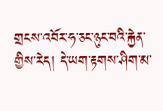གྲངས་འབོར་ཧ་ཅང་ཉུང་བའི་རྐྱེན་གྱིས་རེད། དེ་ཡག་རྟགས་ཤིག་མ་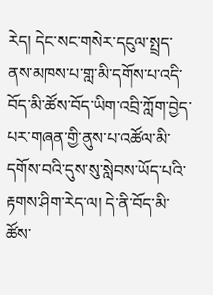རེད། དེང་སང་གསེར་དངུལ་སྤྲད་ནས་མཁས་པ་གླ་མི་དགོས་པ་འདི་བོད་མི་ཚོས་བོད་ཡིག་འབྲི་ཀློག་བྱེད་པར་གཞན་གྱི་ནུས་པ་འཚོལ་མི་དགོས་བའི་དུས་སུ་སླེབས་ཡོད་པའི་རྟགས་ཤིག་རེད་ལ། དེ་ནི་བོད་མི་ཚོས་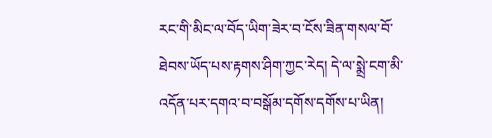རང་གི་མིང་ལ་བོད་ཡིག་ཟེར་བ་ངོས་ཟིན་གསལ་བོ་ཐེབས་ཡོད་པས་རྟགས་ཤིག་ཀྱང་རེད། དེ་ལ་སྨྲེ་ངག་མི་འདོན་པར་དགའ་བ་བསྒོམ་དགོས་དགོས་པ་ཡིན།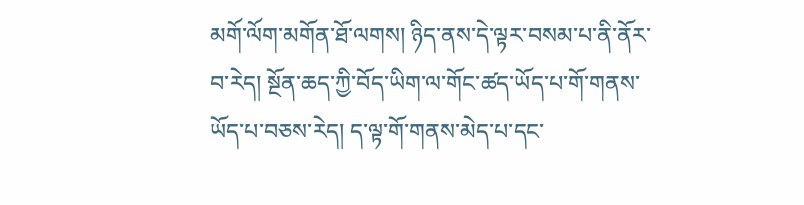མགོ་ལོག་མགོན་ཐོ་ལགས། ཉིད་ནས་དེ་ལྟར་བསམ་པ་ནི་ནོར་བ་རེད། སྔོན་ཆད་ཀྱི་བོད་ཡིག་ལ་གོང་ཚད་ཡོད་པ་གོ་གནས་ཡོད་པ་བཅས་རེད། ད་ལྟ་གོ་གནས་མེད་པ་དང་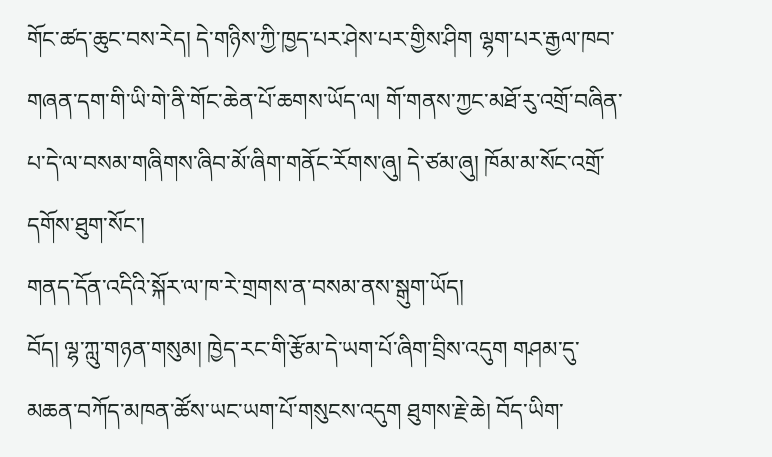གོང་ཚད་ཆུང་བས་རེད། དེ་གཉིས་ཀྱི་ཁྱད་པར་ཤེས་པར་གྱིས་ཤིག ལྷག་པར་རྒྱལ་ཁབ་གཞན་དག་གི་ཡི་གེ་ནི་གོང་ཆེན་པོ་ཆགས་ཡོད་ལ། གོ་གནས་ཀྱང་མཐོ་རུ་འགྲོ་བཞིན་པ་དེ་ལ་བསམ་གཞིགས་ཞིབ་མོ་ཞིག་གནོང་རོགས་ཞུ། དེ་ཙམ་ཞུ། ཁོམ་མ་སོང་འགྲོ་དགོས་ཐུག་སོང་།
གནད་དོན་འདིའི་སྐོར་ལ་ཁ་རེ་གྲགས་ན་བསམ་ནས་སྒུག་ཡོད།
བོད། ལྷ་ཀླུ་གཉན་གསུམ། ཁྱེད་རང་གི་རྩོམ་དེ་ཡག་པོ་ཞིག་བྲིས་འདུག གཤམ་དུ་མཆན་བཀོད་མཁན་ཚོས་ཡང་ཡག་པོ་གསུངས་འདུག ཐུགས་རྗེ་ཆེ། བོད་ཡིག་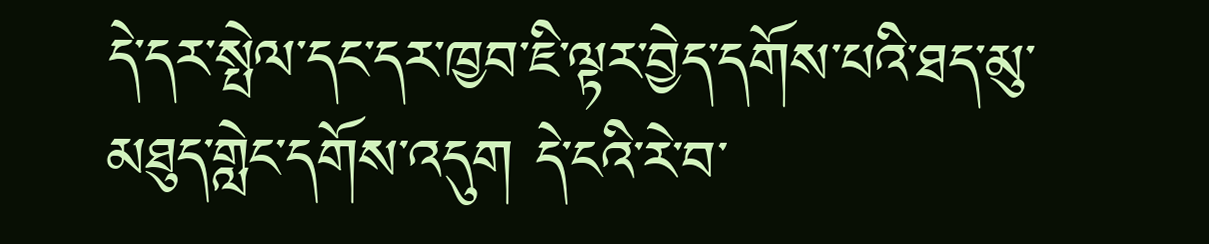དེ་དར་སྤེལ་དང་དར་ཁྱབ་ཇི་ལྟར་བྱེད་དགོས་པའི་ཐད་མུ་མཐུད་གླེང་དགོས་འདུག དེ་ངའི་རེ་བ་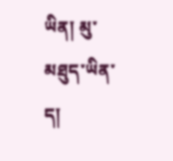ཡིན། མུ་མཐུད་ཡིན་ད།